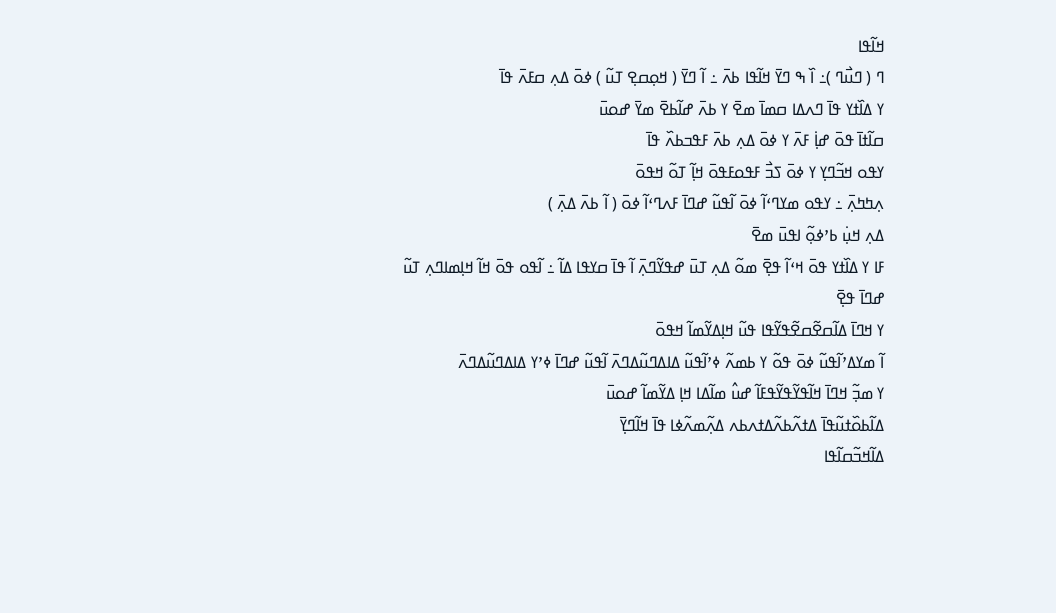ߞߊ߬ߟߊ
ߣ ( ߣߎ߯ߣ )߸ ߊ߰ ߒ ߣߌ߫ ߞߊ߬ߟߊ ߕߍ߫ ߸ ߊ߬ ߣߌ߫ ( ߞߋ߲ߛߐ߲ ߠߎ߬ ) ߦߋ߫ ߡߍ߲ ߛߓߍ߫ ߟߊ߫
ߌ ߡߊ߰ߙߌ ߟߊ߫ ߣߍߡߊ ߛߘߊ߫ ߘߐ߫ ߌ ߕߍ߫ ߝߊ߬ߕߐ߫ ߘߌ߫ ߝߋߎ߫
ߛߊ߬ߙߊ߫ ߟߋ߫ ߝߊ߲߭ ߓߍ߫ ߌ ߦߋ߫ ߡߍ߲ ߕߍ߫ ߓߟߏߕߍ߰ ߟߊ߫
ߌߟߋ ߞߏ߬ߣߌ߲ ߌ ߦߋ߫ ߖߏ߯ ߓߟߋߓߟߋ߫ ߞߊ߲߬ ߠߋ߬ ߞߟߋ߫
ߍ߲ߤߤߍ߲߫ ߸ ߌߟߋ ߘߌߣߵߊ߬ ߦߋ߫ ߊ߬ߟߎ߬ ߝߣߊ߫ ߓߍߣߵߊ߬ ߦߋ߫ ( ߊ߬ ߕߍ߫ ߡߍ߲߫ )
ߡߍ߲ ߞߎ߲߭ ߕߴߦߋ߲߬ ߊߟߎ߫ ߘߐ߫
ߓߊ ߌ ߡߊ߰ߙߌ ߟߋ߫ ߞߵߊ߬ ߟߐ߲߫ ߘߋ߬ ߡߍ߲ ߠߎ߫ ߝߟߌ߬ߣߍ߲߫ ߊ߬ ߟߊ߫ ߛߌߟߊ ߡߊ߬ ߸ ߊ߬ߟߋ ߟߋ߫ ߞߊ߬ ߞߊ߲ߘߊߣߍ߲ ߠߎ߬ ߝߣߊ߫ ߟߐ߲߫
ߌ ߞߣߊ߫ ߡߊ߬ߛߐ߬ߛߐ߬ߟߌ߬ߟߊ ߟߎ߬ ߞߊ߲ߡߌ߬ߘߊ߬ ߞߟߋ߫
ߊ߬ ߘߌߡߴߊ߬ߟߎ߬ ߦߋ߫ ߟߋ߬ ߌ ߕߘߍ߬ ߦߴߊ߬ߟߎ߬ ߡߊߡߣߎ߬ߡߣߍ߫ ߊ߬ߟߎ߬ ߝߣߊ߫ ߦߴߌ ߡߊߡߣߎ߬ߡߣߍ߫
ߌ ߘߏ߲߬ ߞߣߊ߫ ߞߊ߬ߟߌ߬ߟߌ߬ߟߓߊ߬ ߝߎ߮ ߘߊ߬ߡߊ ߞߊ߲ ߡߌ߬ߘߊ߬ ߝߋߎ߫
ߡߊ߬ߕߋ߰ߙߎ߬ߟߊ߫ ߡߙߍ߬ߕߍ߬ߡߙߍߕߍ ߡߍ߲߬ߘߍ߬ߦߊ ߟߊ߫ ߞߊ߬ߣߌ߲߫
ߡߊ߬ߞߏ߬ߛߊ߬ߟߊ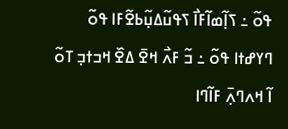ߟߋ߬ ߸ ߖߊ߲߬ߘߊ߬ߓߊ߯ ߖߟߎ߬ߡߎ߲߬ߕߐ߬ߓߊ ߟߋ߬
ߣߌߝߙߊ ߟߋ߬ ߸ ߏ߬ ߓߍ߯ ߞߐ߫ ߡߐ߰ ߞߏߙߏ߲ ߠߋ߬
ߊ߬ ߞߍߣߍ߲߫ ߓߊ߬ߣߊ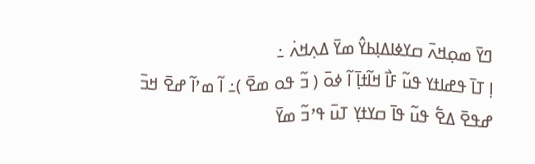ߣߌ߫ ߘߋ߲ߞߍ߫ ߛߌߦߊߡߊ߲ߕߌ߮ ߘߌ߫ ߡߍ߲ߞߍ߭ ߸
ߊ߲ ߠߊ߫ ߟߝߊߙߌ ߟߎ߬ ߓߊ߯ ߞߊ߬ߙߊ߲߫ ߊ߬ ߦߋ߫ ( ߏ߬ ߟߋ ߘߐ߫ )߸ ߊ߬ ߘߴߊ߬ ߝߐ߫ ߞߏ߫ ߝߟߐ߫ ߡߐ߱ ߟߎ߬ ߟߊ߫ ߛߌߙߌ߲ ߠߎ߫ ߟߴߏ߬ ߘߌ߫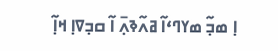ߊ߲ ߘߏ߲߬ ߘߌߣߵߊ߬ ߥߍ߬ߢߍ߲߫ ߊ߬ ߛߏ߲ߜߊ߲ ߞߊ߲߬